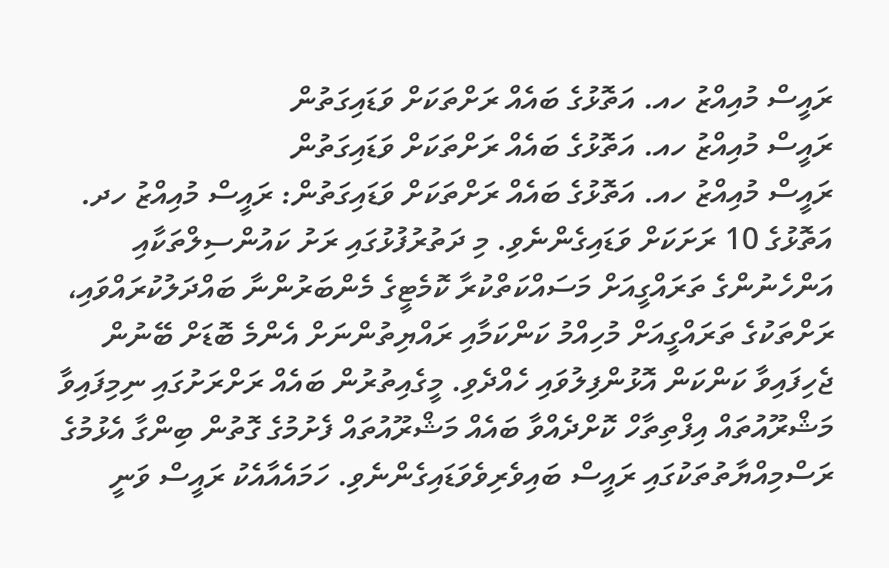ރައީސް މުއިއްޒު ހއ. އަތޮޅުގެ ބައެއް ރަށްތަކަށް ވަޑައިގަތުން
ރައީސް މުއިއްޒު ހއ. އަތޮޅުގެ ބައެއް ރަށްތަކަށް ވަޑައިގަތުން
ރައީސް މުއިއްޒު ހއ. އަތޮޅުގެ ބައެއް ރަށްތަކަށް ވަޑައިގަތުން: ރައީސް މުއިއްޒު ހދ. އަތޮޅުގެ 10 ރަށަކަށް ވަޑައިގެންނެވި. މި ދަތުރުފުޅުގައި ރަށު ކައުންސިލްތަކާއި އަންހެނުންގެ ތަރައްގީއަށް މަސައްކަތްކުރާ ކޮމެޓީގެ މެންބަރުންނާ ބައްދަލުކުރައްވައި، ރަށްތަކުގެ ތަރައްގީއަށް މުހިއްމު ކަންކަމާއި ރައްޔިތުންނަށް އެންމެ ބޮޑަށް ބޭނުން ޖެހިފައިވާ ކަންކަން އޮޅުންފިލުވައި ހެއްދެވި. މީގެއިތުރުން ބައެއް ރަށްރަށުގައި ނިމިފައިވާ މަޝްރޫއުތައް އިފްތިތާހް ކޮށްދެއްވާ ބައެއް މަޝްރޫއުތައް ފެށުމުގެ ގޮތުން ބިންގާ އެޅުމުގެ ރަސްމިއްޔާތުތަކުގައި ރައީސް ބައިވެރިވެވަޑައިގެންނެވި. ހަމައެއާއެކު ރައީސް ވަނީ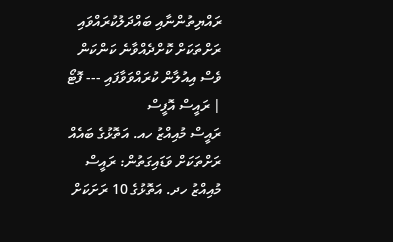ރައްޔިތުންނާއި ބައްދަލުކުރައްވައި ރަށްތަކަށް ކޮށްދެއްވާނެ ކަންކަން ވެސް އިއުލާން ކުރައްވަވާފައި --- ފޮޓޯ | ރައީސް އޮފީސް
ރައީސް މުއިއްޒު ހއ. އަތޮޅުގެ ބައެއް ރަށްތަކަށް ވަޑައިގަތުން: ރައީސް މުއިއްޒު ހދ. އަތޮޅުގެ 10 ރަށަކަށް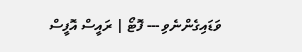ވަޑައިގެންނެވި --- ފޮޓޯ | ރައީސް އޮފީސް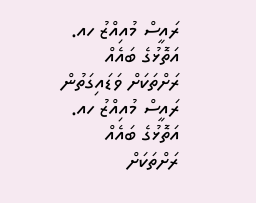ރައީސް މުއިއްޒު ހއ. އަތޮޅުގެ ބައެއް ރަށްތަކަށް ވަޑައިގަތުން
ރައީސް މުއިއްޒު ހއ. އަތޮޅުގެ ބައެއް ރަށްތަކަށް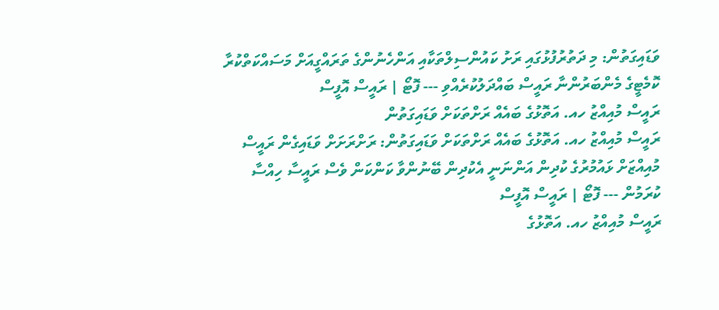ވަޑައިގަތުން: މި ދަތުރުފުޅުގައި ރަށު ކައުންސިލްތަކާއި އަންހެނުންގެ ތަރައްގީއަށް މަސައްކަތްކުރާ ކޮމެޓީގެ މެންބަރުންނާ ރައީސް ބައްދަލުކުރެއްވި --- ފޮޓޯ | ރައީސް އޮފީސް
ރައީސް މުއިއްޒު ހއ. އަތޮޅުގެ ބައެއް ރަށްތަކަށް ވަޑައިގަތުން
ރައީސް މުއިއްޒު ހއ. އަތޮޅުގެ ބައެއް ރަށްތަކަށް ވަޑައިގަތުން: ރަށްރަށަށް ވަޑައިގެން ރައީސް މުއިއްޒަށް ޅައުމުރުގެ ކުދިން އަންނަނީ އެކުދިން ބޭނުންވާ ކަންކަން ވެސް ރައީސާ ހިއްސާ ކުރަމުން --- ފޮޓޯ | ރައީސް އޮފީސް
ރައީސް މުއިއްޒު ހއ. އަތޮޅުގެ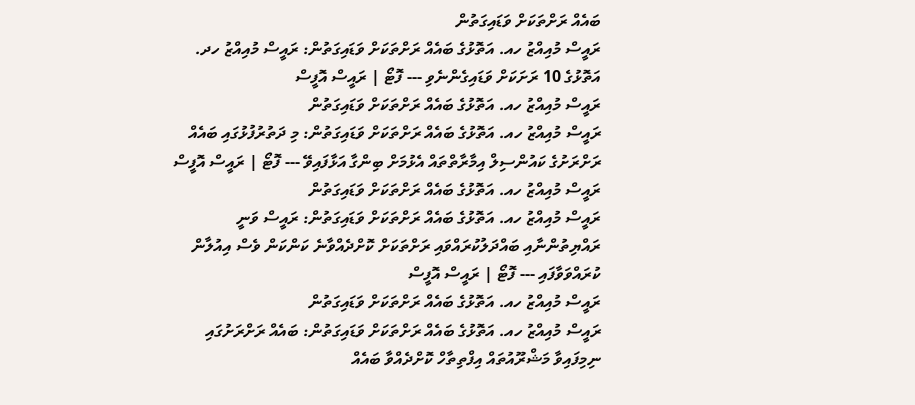ބައެއް ރަށްތަކަށް ވަޑައިގަތުން
ރައީސް މުއިއްޒު ހއ. އަތޮޅުގެ ބައެއް ރަށްތަކަށް ވަޑައިގަތުން: ރައީސް މުއިއްޒު ހދ. އަތޮޅުގެ 10 ރަށަކަށް ވަޑައިގެންނެވި --- ފޮޓޯ | ރައީސް އޮފީސް
ރައީސް މުއިއްޒު ހއ. އަތޮޅުގެ ބައެއް ރަށްތަކަށް ވަޑައިގަތުން
ރައީސް މުއިއްޒު ހއ. އަތޮޅުގެ ބައެއް ރަށްތަކަށް ވަޑައިގަތުން: މި ދަތުރުފުޅުގައި ބައެއް ރަށްރަށުގެ ކައުންސިލް އިމާރާތްތައް އެޅުމަށް ބިންގާ އަޅާފައިވޭ --- ފޮޓޯ | ރައީސް އޮފީސް
ރައީސް މުއިއްޒު ހއ. އަތޮޅުގެ ބައެއް ރަށްތަކަށް ވަޑައިގަތުން
ރައީސް މުއިއްޒު ހއ. އަތޮޅުގެ ބައެއް ރަށްތަކަށް ވަޑައިގަތުން: ރައީސް ވަނީ ރައްޔިތުންނާއި ބައްދަލުކުރައްވައި ރަށްތަކަށް ކޮށްދެއްވާނެ ކަންކަން ވެސް އިއުލާން ކުރައްވަވާފައި --- ފޮޓޯ | ރައީސް އޮފީސް
ރައީސް މުއިއްޒު ހއ. އަތޮޅުގެ ބައެއް ރަށްތަކަށް ވަޑައިގަތުން
ރައީސް މުއިއްޒު ހއ. އަތޮޅުގެ ބައެއް ރަށްތަކަށް ވަޑައިގަތުން: ބައެއް ރަށްރަށުގައި ނިމިފައިވާ މަޝްރޫއުތައް އިފްތިތާހް ކޮށްދެއްވާ ބައެއް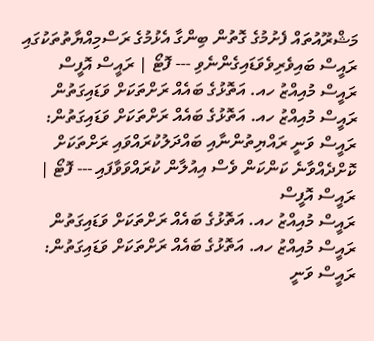މަޝްރޫއުތައް ފެށުމުގެ ގޮތުން ބިންގާ އެޅުމުގެ ރަސްމިއްޔާތުތަކުގައި ރައީސް ބައިވެރިވެވަޑައިގެންނެވި --- ފޮޓޯ | ރައީސް އޮފީސް
ރައީސް މުއިއްޒު ހއ. އަތޮޅުގެ ބައެއް ރަށްތަކަށް ވަޑައިގަތުން
ރައީސް މުއިއްޒު ހއ. އަތޮޅުގެ ބައެއް ރަށްތަކަށް ވަޑައިގަތުން: ރައީސް ވަނީ ރައްޔިތުންނާއި ބައްދަލުކުރައްވައި ރަށްތަކަށް ކޮށްދެއްވާނެ ކަންކަން ވެސް އިއުލާން ކުރައްވަވާފައި --- ފޮޓޯ | ރައީސް އޮފީސް
ރައީސް މުއިއްޒު ހއ. އަތޮޅުގެ ބައެއް ރަށްތަކަށް ވަޑައިގަތުން
ރައީސް މުއިއްޒު ހއ. އަތޮޅުގެ ބައެއް ރަށްތަކަށް ވަޑައިގަތުން: ރައީސް ވަނީ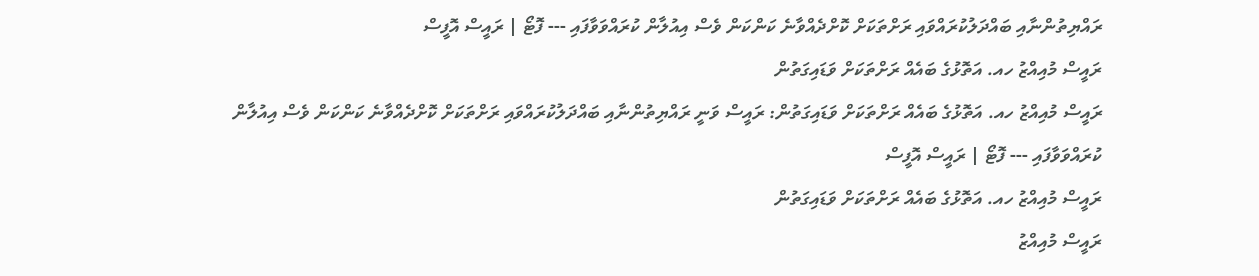ރައްޔިތުންނާއި ބައްދަލުކުރައްވައި ރަށްތަކަށް ކޮށްދެއްވާނެ ކަންކަން ވެސް އިއުލާން ކުރައްވަވާފައި --- ފޮޓޯ | ރައީސް އޮފީސް
ރައީސް މުއިއްޒު ހއ. އަތޮޅުގެ ބައެއް ރަށްތަކަށް ވަޑައިގަތުން
ރައީސް މުއިއްޒު ހއ. އަތޮޅުގެ ބައެއް ރަށްތަކަށް ވަޑައިގަތުން: ރައީސް ވަނީ ރައްޔިތުންނާއި ބައްދަލުކުރައްވައި ރަށްތަކަށް ކޮށްދެއްވާނެ ކަންކަން ވެސް އިއުލާން ކުރައްވަވާފައި --- ފޮޓޯ | ރައީސް އޮފީސް
ރައީސް މުއިއްޒު ހއ. އަތޮޅުގެ ބައެއް ރަށްތަކަށް ވަޑައިގަތުން
ރައީސް މުއިއްޒު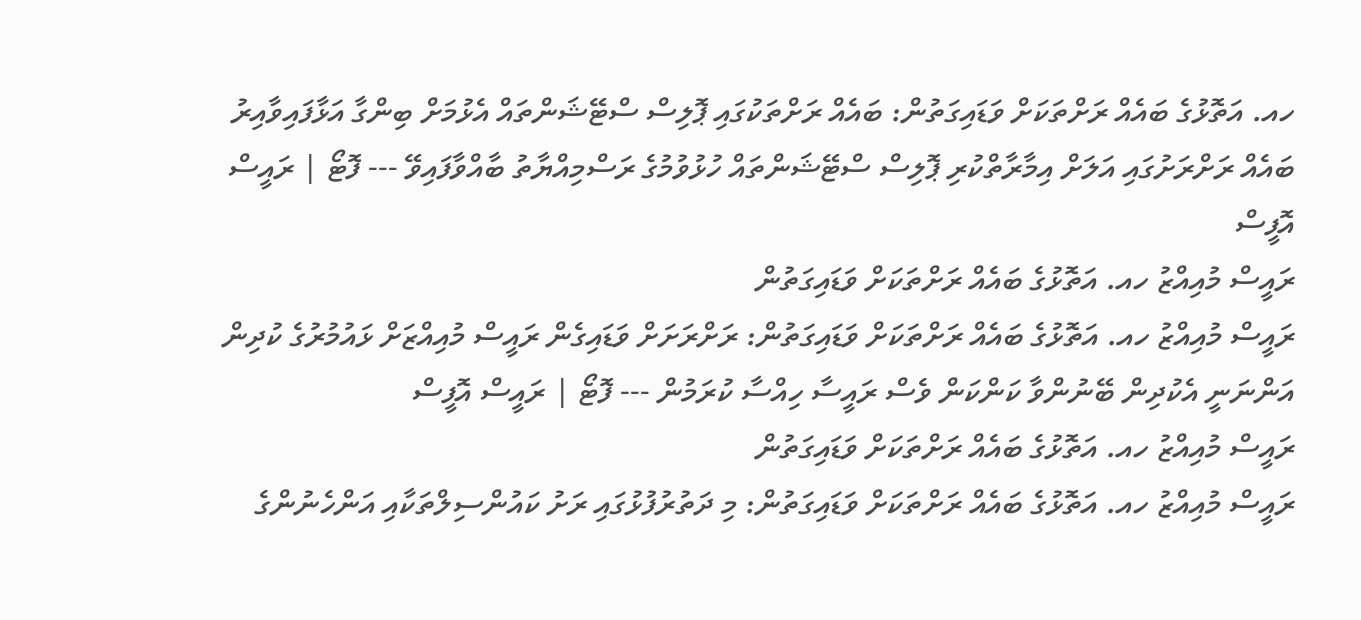ހއ. އަތޮޅުގެ ބައެއް ރަށްތަކަށް ވަޑައިގަތުން: ބައެއް ރަށްތަކުގައި ޕޮލިސް ސްޓޭޝަންތައް އެޅުމަށް ބިންގާ އަޅާފައިވާއިރު ބައެއް ރަށްރަށުގައި އަލަށް އިމާރާތްކުރި ޕޮލިސް ސްޓޭޝަންތައް ހުޅުވުމުގެ ރަސްމިއްޔާތު ބާއްވާފައިވޭ --- ފޮޓޯ | ރައީސް އޮފީސް
ރައީސް މުއިއްޒު ހއ. އަތޮޅުގެ ބައެއް ރަށްތަކަށް ވަޑައިގަތުން
ރައީސް މުއިއްޒު ހއ. އަތޮޅުގެ ބައެއް ރަށްތަކަށް ވަޑައިގަތުން: ރަށްރަށަށް ވަޑައިގެން ރައީސް މުއިއްޒަށް ޅައުމުރުގެ ކުދިން އަންނަނީ އެކުދިން ބޭނުންވާ ކަންކަން ވެސް ރައީސާ ހިއްސާ ކުރަމުން --- ފޮޓޯ | ރައީސް އޮފީސް
ރައީސް މުއިއްޒު ހއ. އަތޮޅުގެ ބައެއް ރަށްތަކަށް ވަޑައިގަތުން
ރައީސް މުއިއްޒު ހއ. އަތޮޅުގެ ބައެއް ރަށްތަކަށް ވަޑައިގަތުން: މި ދަތުރުފުޅުގައި ރަށު ކައުންސިލްތަކާއި އަންހެނުންގެ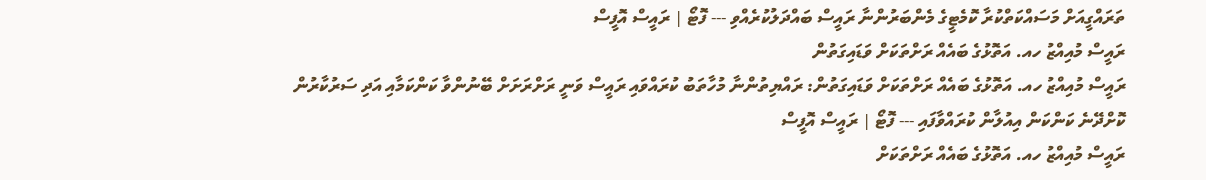ތަރައްގީއަށް މަސައްކަތްކުރާ ކޮމެޓީގެ މެންބަރުންނާ ރައީސް ބައްދަލުކުރެއްވި --- ފޮޓޯ | ރައީސް އޮފީސް
ރައީސް މުއިއްޒު ހއ. އަތޮޅުގެ ބައެއް ރަށްތަކަށް ވަޑައިގަތުން
ރައީސް މުއިއްޒު ހއ. އަތޮޅުގެ ބައެއް ރަށްތަކަށް ވަޑައިގަތުން: ރައްޔިތުންނާ މުހާތަބު ކުރައްވައި ރައީސް ވަނީ ރަށްރަށަށް ބޭނުންވާ ކަންކަމާއި އަދި ސަރުކާރުން ކޮށްދޭނެ ކަންކަން އިއުލާން ކުރައްވާފައި --- ފޮޓޯ | ރައީސް އޮފީސް
ރައީސް މުއިއްޒު ހއ. އަތޮޅުގެ ބައެއް ރަށްތަކަށް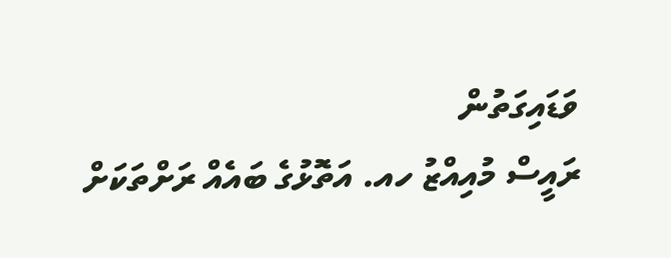ވަޑައިގަތުން
ރައީސް މުއިއްޒު ހއ. އަތޮޅުގެ ބައެއް ރަށްތަކަށް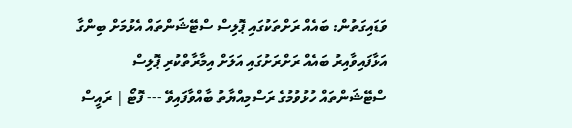ވަޑައިގަތުން: ބައެއް ރަށްތަކުގައި ޕޮލިސް ސްޓޭޝަންތައް އެޅުމަށް ބިންގާ އަޅާފައިވާއިރު ބައެއް ރަށްރަށުގައި އަލަށް އިމާރާތްކުރި ޕޮލިސް ސްޓޭޝަންތައް ހުޅުވުމުގެ ރަސްމިއްޔާތު ބާއްވާފައިވޭ --- ފޮޓޯ | ރައީސް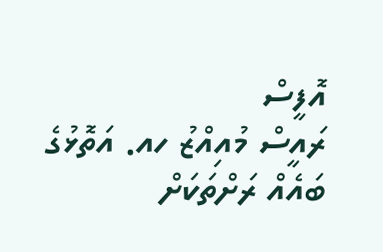އޮފީސް
ރައީސް މުއިއްޒު ހއ. އަތޮޅުގެ ބައެއް ރަށްތަކަށް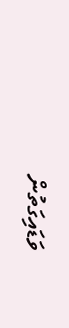ވަޑައިގަތުން